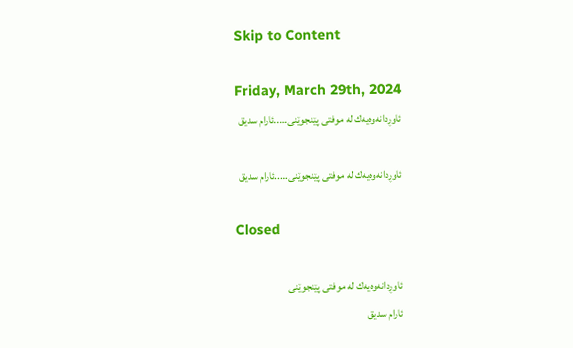Skip to Content

Friday, March 29th, 2024
ئاوڕدانه‌وه‌یه‌ك له‌ موفتی‌ پێنجوێنی‌…..ئارام سدیق

ئاوڕدانه‌وه‌یه‌ك له‌ موفتی‌ پێنجوێنی‌…..ئارام سدیق

Closed

ئاوڕدانه‌وه‌یه‌ك له‌ موفتی‌ پێنجوێنی‌
ئارام سدیق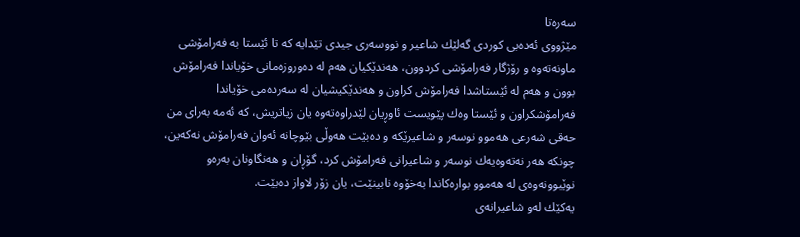سه‌ره‌تا
مێژووی‌ ئه‌ده‌بی‌ كوردی‌ گه‌لێك شاعیر و نووسه‌ری‌ جیدی‌ تێدایه‌ كه‌ تا ئێستا به‌ فه‌رامۆشی‌ ماونه‌ته‌وه‌ و رۆژگار فه‌رامۆشی‌ كردوون، هه‌ندێكیان هه‌م له‌ ده‌وروزه‌مانی‌ خۆیاندا فه‌رامۆش بوون و هه‌م له‌ ئێستاشدا فه‌رامۆش كراون و هه‌ندێكیشیان له‌ سه‌رده‌می‌ خۆیاندا فه‌رامۆشكراون و ئێستا وه‌ك پێویست ئاوڕیان لێدراوه‌ته‌وه‌ یان زیاتریش، كه‌ ئه‌مه‌ به‌رای‌ من حه‌قی‌ شه‌رعی‌ هه‌موو نوسه‌ر و شاعیرێكه‌ و ده‌بێت هه‌وڵی‌ بێوچانه‌ ئه‌وان فه‌رامۆش نه‌كه‌ین، چونكه‌ هه‌ر نه‌ته‌وه‌یه‌ك نوسه‌ر و شاعیرانی‌ فه‌رامۆش كرد، گۆڕان و هه‌نگاونان به‌ره‌و نوێبوونه‌وه‌ی‌ له‌ هه‌موو بواره‌كاندا به‌خۆوه‌ نابینێت، یان زۆر لاواز ده‌بێت.
یه‌كێك له‌و شاعیرانه‌ی‌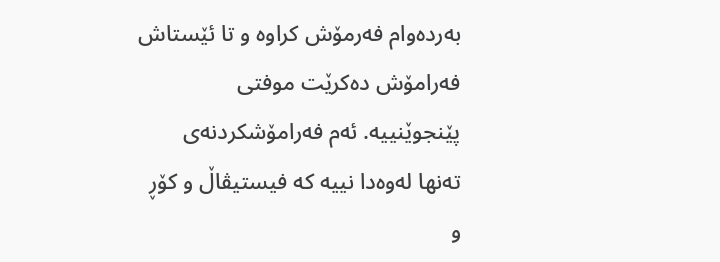به‌رده‌وام فه‌رمۆش كراوه‌ و تا ئێستاش فه‌رامۆش ده‌كرێت موفتی‌ پێنجوێنییه‌. ئه‌م فه‌رامۆشكردنه‌ی‌ ته‌نها له‌وه‌دا نییه‌ كه‌ فیستیڤاڵ‌ و كۆڕ و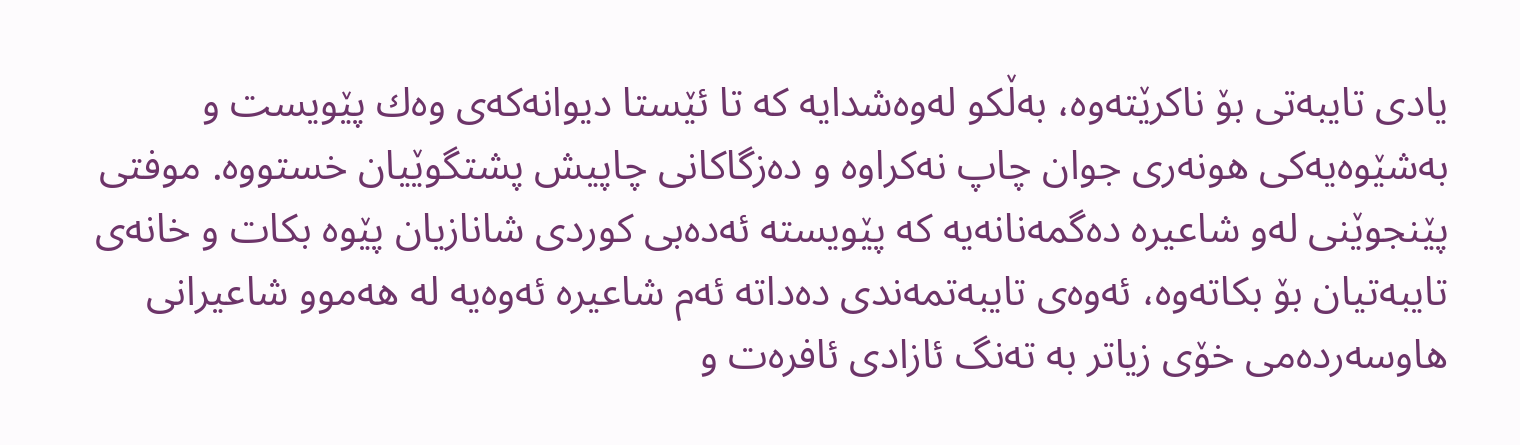یادی‌ تایبه‌تی‌ بۆ ناكرێته‌وه‌، به‌ڵكو له‌وه‌شدایه‌ كه‌ تا ئێستا دیوانه‌كه‌ی‌ وه‌ك پێویست و به‌شێوه‌یه‌كی‌ هونه‌ری‌ جوان چاپ نه‌كراوه‌ و ده‌زگاكانی‌ چاپیش پشتگوێیان خستووه‌. موفتی‌ پێنجوێنی‌ له‌و شاعیره‌ ده‌گمه‌نانه‌یه‌ كه‌ پێویسته‌ ئه‌ده‌بی‌ كوردی‌ شانازیان پێوه‌ بكات و خانه‌ی‌ تایبه‌تیان بۆ بكاته‌وه‌، ئه‌وه‌ی‌ تایبه‌تمه‌ندی‌ ده‌داته‌ ئه‌م شاعیره‌ ئه‌وه‌یه‌ له‌ هه‌موو شاعیرانی‌ هاوسه‌رده‌می‌ خۆی‌ زیاتر به‌ ته‌نگ ئازادی‌ ئافره‌ت و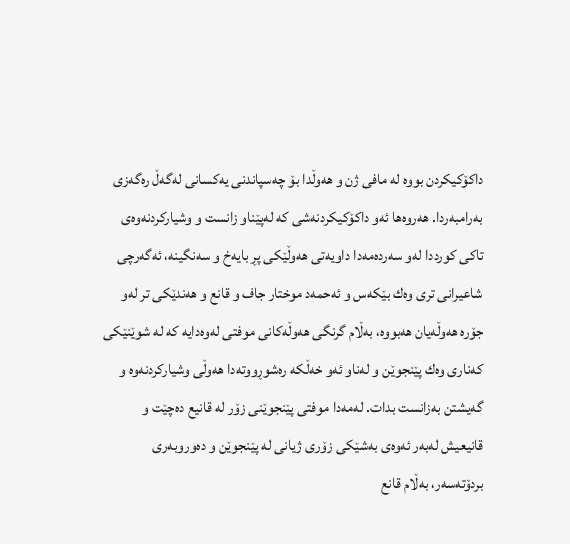داكۆكیكردن بووه‌ له‌ مافی‌ ژن و هه‌وڵدا بۆ چه‌سپاندنی‌ یه‌كسانی‌ له‌گه‌ڵ‌ ره‌گه‌زی‌ به‌رامبه‌ردا. هه‌روه‌ها ئه‌و داكۆكیكردنه‌شی‌ كه‌ له‌پێناو زانست و وشیاركردنه‌وه‌ی‌ تاكی‌ كورددا له‌و سه‌رده‌مه‌دا داویه‌تی‌ هه‌وڵێكی‌ پڕ بایه‌خ و سه‌نگینه‌، ئه‌گه‌رچی‌ شاعیرانی‌ تری‌ وه‌ك بێكه‌س و ئه‌حمه‌د موختار جاف و قانع و هه‌ندێكی‌ تر له‌و جۆره‌ هه‌وڵه‌یان هه‌بووه‌، به‌ڵام گرنگی‌ هه‌وڵه‌كانی‌ موفتی‌ له‌وه‌دایه‌ كه‌ له‌ شوێنێكی‌ كه‌ناری‌ وه‌ك پێنجوێن و له‌ناو ئه‌و خه‌ڵكه‌ ره‌شوڕووته‌دا هه‌وڵی‌ وشیاركردنه‌وه‌ و گه‌یشتن به‌زانست بدات. له‌مه‌دا موفتی‌ پێنجوێنی‌ زۆر له‌ قانیع ده‌چێت و قانیعیش له‌به‌ر ئه‌وه‌ی‌ به‌شێكی‌ زۆری‌ ژیانی‌ له‌ پێنجوێن و ده‌وروبه‌ری‌ بردۆته‌سه‌ر، به‌ڵام قانع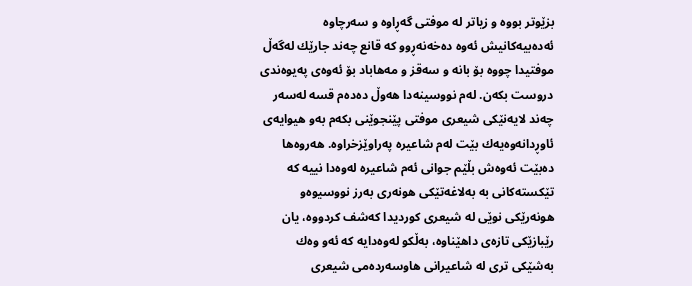بزێوتر بووه‌ و زیاتر له‌ موفتی‌ گه‌ڕاوه‌ و سه‌رچاوه‌ ئه‌ده‌بیه‌كانیش ئه‌وه‌ ده‌خه‌نه‌ڕوو كه‌ قانع چه‌ند جارێك له‌گه‌ڵ‌ موفتیدا چووه‌ بۆ بانه‌ و سه‌قز و مه‌هاباد بۆ ئه‌وه‌ی‌ په‌یوه‌ندی‌ دروست بكه‌ن. له‌م نووسینه‌دا هه‌وڵ ده‌ده‌م قسه‌ له‌سه‌ر چه‌ند لایه‌نێكی‌ شیعری‌ موفتی‌ پێنجوێنی‌ بكه‌م به‌و هیوایه‌ی‌ ئاوڕدانه‌وه‌یه‌ك بێت له‌م شاعیره‌ په‌راوێزخراوه‌. هه‌روه‌ها ده‌بێت ئه‌وه‌ش بڵێم جوانی‌ ئه‌م شاعیره‌ له‌وه‌دا نییه‌ كه‌ تێكسته‌كانی‌ به‌ به‌لاغه‌تێكی‌ هونه‌ری‌ به‌رز نووسیوه‌و هونه‌رێكی‌ نوێی‌ له‌ شیعری‌ كوردیدا كه‌شف كردووه‌، یان رێبازێكی‌ تازه‌ی‌ داهێناوه‌، به‌ڵكو له‌وه‌دایه‌ كه‌ ئه‌و وه‌ك به‌شێكی‌ تری‌ له‌ شاعیرانی‌ هاوسه‌رده‌می‌ شیعری‌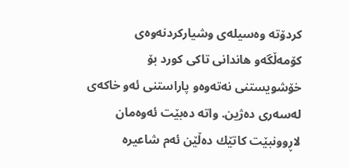كردۆته‌ وه‌سیله‌ی‌ وشیاركردنه‌وه‌ی‌ كۆمه‌ڵگه‌و هاندانی‌ تاكی‌ كورد بۆ خۆشویستنی‌ نه‌ته‌وه‌و پاراستنی‌ ئه‌و خاكه‌ی‌ له‌سه‌ری‌ ده‌ژین. واته‌ ده‌بێت ئه‌وه‌مان لاڕوونبێت كاتێك ده‌ڵێن ئه‌م شاعیره‌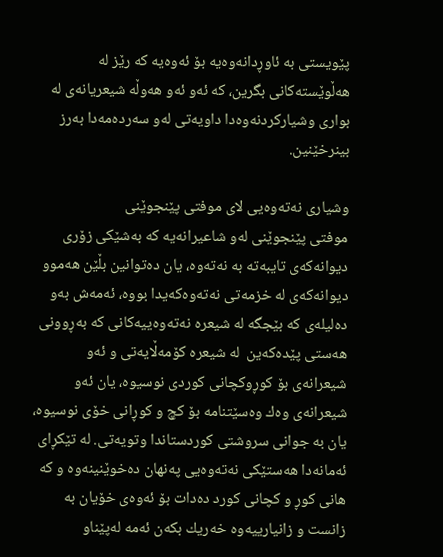پێویستی‌ به‌ ئاوڕدانه‌وه‌یه‌ بۆ ئه‌وه‌یه‌ كه‌ رێز له‌ هه‌ڵوێسته‌كانی‌ بگرین، كه‌ ئه‌و ئه‌و هه‌وڵه‌ شیعریانه‌ی‌ له‌ بواری‌ وشیاركردنه‌وه‌دا داویه‌تی‌ له‌و سه‌رده‌مه‌دا به‌رز بینرخێنین.

وشیاری‌ نه‌ته‌وه‌یی‌ لای‌ موفتی‌ پێنجوێنی‌
موفتی‌ پێنجوێنی‌ له‌و شاعیرانه‌یه‌ كه‌ به‌شێكی‌ زۆری‌ دیوانه‌كه‌ی‌ تایبه‌ته‌ به‌ نه‌ته‌وه‌، یان ده‌توانین بڵێن هه‌موو دیوانه‌كه‌ی‌ له‌ خزمه‌تی‌ نه‌ته‌وه‌كه‌یدا بووه‌، ئه‌مه‌ش به‌و ده‌لیله‌ی‌ كه‌ بێجگه‌ له‌ شیعره‌ نه‌ته‌وه‌ییه‌كانی‌ كه‌ به‌ڕوونی‌ هه‌ستی‌ پێده‌كه‌ین  له‌ شیعره‌ كۆمه‌ڵایه‌تی‌ و ئه‌و شیعرانه‌ی‌ بۆ كوڕوكچانی‌ كوردی‌ نوسیوه‌، یان ئه‌و شیعرانه‌ی‌ وه‌ك وه‌سێتنامه‌ بۆ كچ و كوڕانی‌ خۆی‌ نوسیوه‌، یان به‌ جوانی‌ سروشتی‌ كوردستاندا وتویه‌تی‌. له‌ تێكڕای‌ ئه‌مانه‌دا هه‌ستێكی‌ نه‌ته‌وه‌یی‌ په‌نهان ده‌خوێنینه‌وه‌ و كه‌ هانی‌ كوڕ و كچانی‌ كورد ده‌دات بۆ ئه‌وه‌ی‌ خۆیان به‌ زانست و زانیارییه‌وه‌ خه‌ریك بكه‌ن ئه‌مه‌ له‌پێناو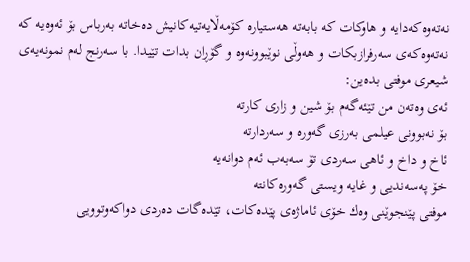نه‌ته‌وه‌كه‌دایه‌ و هاوكات كه‌ بابه‌ته‌ هه‌ستیاره‌ كۆمه‌ڵایه‌تیه‌كانیش ده‌خاته‌ به‌رباس بۆ ئه‌وه‌یه‌ كه‌ نه‌ته‌وه‌كه‌ی‌ سه‌رفرازبكات و هه‌وڵی‌ نوێبوونه‌وه‌ و گۆڕان بدات تێیدا. با سه‌رنج له‌م نمونه‌یه‌ی‌ شیعری‌ موفتی‌ بده‌ین:
ئه‌ی‌ وه‌ته‌ن من تێئه‌گه‌م بۆ شین و زاری‌ كارته‌
بۆ نه‌بوونی‌ عیلمی‌ به‌رزی‌ گه‌وره‌ و سه‌ردارته‌
ئاخ و داخ و ئاهی‌ سه‌ردی‌ تۆ سه‌به‌ب ئه‌م دوانه‌یه‌
خۆ په‌سه‌ندیی‌ و غایه‌ ویستی‌ گه‌وره‌كانته‌
موفتی‌ پێنجوێنی‌ وه‌ك خۆی‌ ئاماژه‌ی‌ پێده‌كات، تێده‌گات ده‌ردی‌ دواكه‌وتوویی‌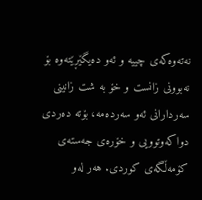نه‌ته‌وه‌كه‌ی‌ چییه‌ و ئه‌و ده‌یگێڕێته‌وه‌ بۆ نه‌بوونی‌ زانست و خۆ به‌ شت زانینی‌ سه‌ردارانی‌ ئه‌و سه‌رده‌مه‌، بۆته‌ ده‌ردی‌ دواكه‌وتوویی‌ و خۆره‌ی‌ جه‌سته‌ی‌ كۆمه‌ڵگه‌ی‌ كوردی‌. هه‌ر له‌و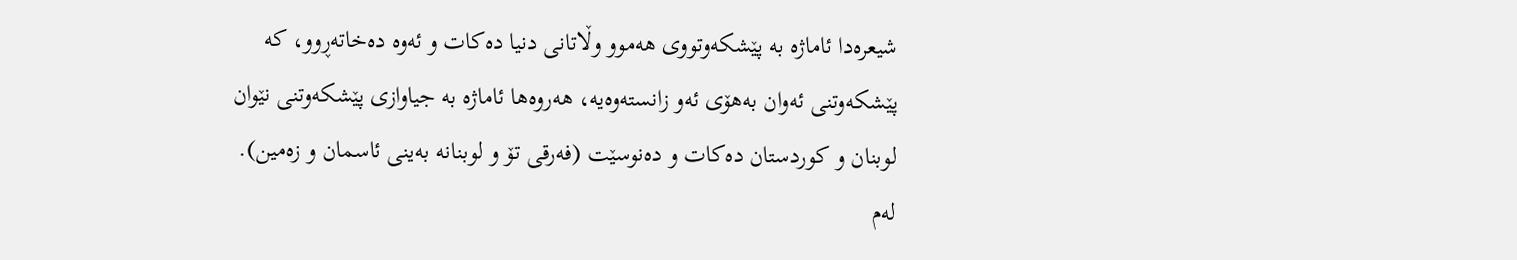شیعره‌دا ئاماژه‌ به‌ پێشكه‌وتووی‌ هه‌موو وڵاتانی‌ دنیا ده‌كات و ئه‌وه‌ ده‌خاته‌ڕوو، كه‌ پێشكه‌وتنی‌ ئه‌وان به‌هۆی‌ ئه‌و زانسته‌وه‌یه‌، هه‌روه‌ها ئاماژه‌ به‌ جیاوازی‌ پێشكه‌وتنی‌ نێوان لوبنان و كوردستان ده‌كات و ده‌نوسێت (فه‌رقی‌ تۆ و لوبنانه‌ به‌ینی‌ ئاسمان و زه‌مین). له‌م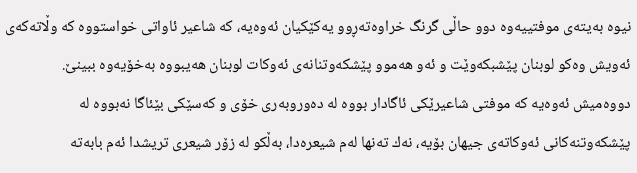نیوه‌ به‌یته‌ی‌ موفتییه‌وه‌ دوو حاڵی‌ گرنگ خراوه‌ته‌ڕوو یه‌كێكیان ئه‌وه‌یه‌، كه‌ شاعیر ئاواتی‌ خواستووه‌ كه‌ وڵاته‌كه‌ی‌ ئه‌ویش وه‌كو لوبنان پێشبكه‌وێت و ئه‌و هه‌موو پێشكه‌وتنانه‌ی‌ ئه‌وكات لوبنان هه‌یبووه‌ به‌خۆیه‌وه‌ ببینێ‌. دووه‌میش ئه‌وه‌یه‌ كه‌ موفتی‌ شاعیرێكی‌ ئاگادار بووه‌ له‌ ده‌وروبه‌ری‌ خۆی‌ و كه‌سێكی‌ بێئاگا نه‌بووه‌ له‌ پێشكه‌وتنه‌كانی‌ ئه‌وكاته‌ی‌ جیهان بۆیه‌، نه‌ك ته‌نها له‌م شیعره‌دا، به‌ڵكو له‌ زۆر شیعری‌ تریشدا ئه‌م بابه‌ته‌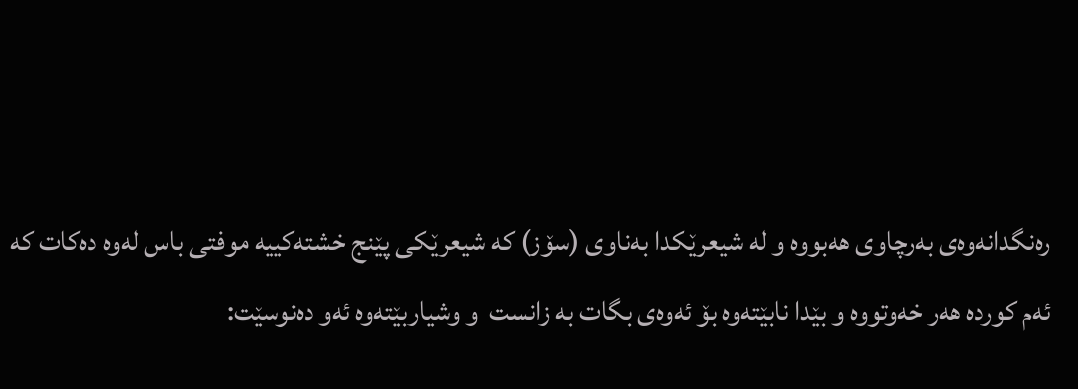ره‌نگدانه‌وه‌ی‌ به‌رچاوی‌ هه‌بووه‌ و له‌ شیعرێكدا به‌ناوی‌ (سۆز) كه‌ شیعرێكی‌ پێنج خشته‌كییه‌ موفتی‌ باس له‌وه‌ ده‌كات كه‌ ئه‌م كورده‌ هه‌ر خه‌وتووه‌ و بێدا نابێته‌وه‌ بۆ ئه‌وه‌ی‌ بگات به‌ زانست  و وشیاربێته‌وه‌ ئه‌و ده‌نوسێت: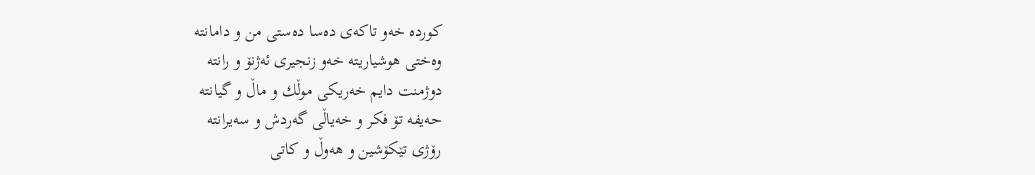كورده‌ خه‌و تاكه‌ی‌ ده‌سا ده‌ستی‌ من و دامانته‌
وه‌ختی‌ هوشیاریته‌ خه‌و زنجیری‌ ئه‌ژنۆ و رانته‌
دوژمنت دایم خه‌ریكی‌ موڵك و ماڵ‌ و گیانته‌
حه‌یفه‌ تۆ فكر و خه‌یاڵی‌ گه‌ردش و سه‌یرانته‌
رۆژی‌ تێكۆشین و هه‌وڵ‌ و كاتی‌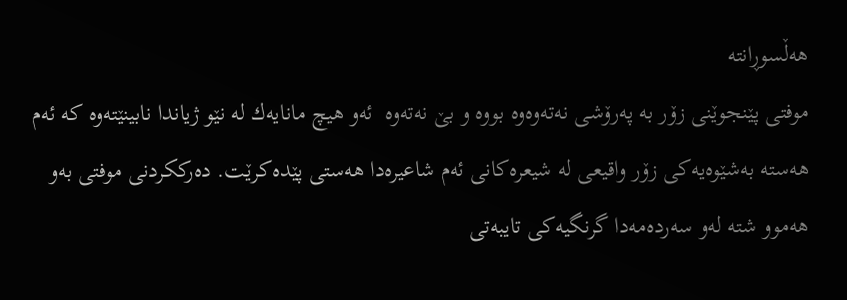هه‌ڵسوڕانته‌
موفتی‌ پێنجوێنی‌ زۆر به‌ په‌رۆشی‌ نه‌ته‌وه‌وه‌ بووه‌ و بێ‌ نه‌ته‌وه‌  ئه‌و هیچ مانایه‌ك له‌ نێو ژیاندا نابینێته‌وه‌ كه‌ ئه‌م هه‌سته‌ به‌شێوه‌یه‌كی‌ زۆر واقیعی‌ له‌ شیعره‌كانی‌ ئه‌م شاعیره‌دا هه‌ستی‌ پێده‌كرێت. ده‌رككردنی‌ موفتی‌ به‌و هه‌موو شته‌ له‌و سه‌رده‌مه‌دا گرنگیه‌كی‌ تایبه‌تی‌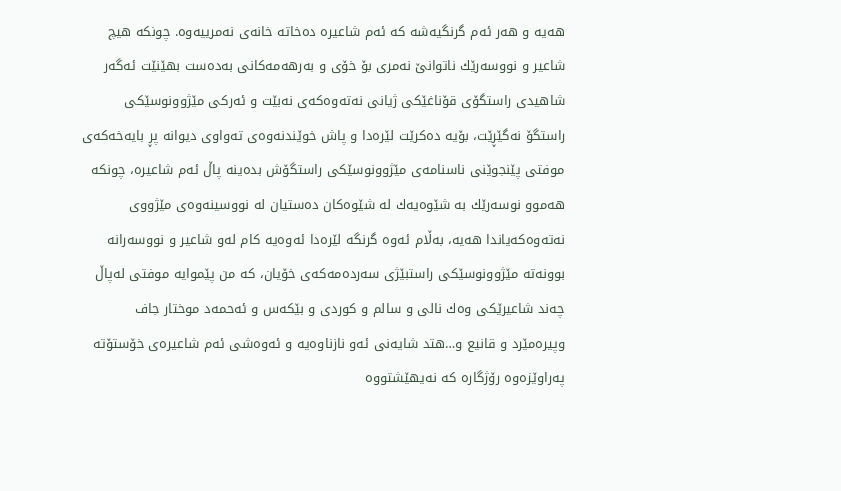هه‌یه‌ و هه‌ر ئه‌م گرنگیه‌شه‌ كه‌ ئه‌م شاعیره‌ ده‌خاته‌ خانه‌ی‌ نه‌مرییه‌وه‌. چونكه‌ هیچ شاعیر و نووسه‌رێك ناتوانێ‌ نه‌مری‌ بۆ خۆی‌ و به‌رهه‌مه‌كانی‌ به‌ده‌ست بهێنێت ئه‌گه‌ر شاهیدی‌ راستگۆی‌ قۆناغێكی‌ ژیانی‌ نه‌ته‌وه‌كه‌ی‌ نه‌بێت و ئه‌ركی‌ مێژوونوسێكی‌ راستگۆ نه‌گێڕێت، بۆیه‌ ده‌كرێت لێره‌دا و پاش خوێندنه‌وه‌ی‌ ته‌واوی‌ دیوانه‌ پڕ بایه‌خه‌كه‌ی‌ موفتی‌ پێنجوێنی‌ ناسنامه‌ی‌ مێژوونوسێكی‌ راستگۆش بده‌ینه‌ پاڵ‌ ئه‌م شاعیره‌، چونكه‌ هه‌موو نوسه‌رێك به‌ شێوه‌یه‌ك له‌ شێوه‌كان ده‌ستیان له‌ نووسینه‌وه‌ی‌ مێژووی‌ نه‌ته‌وه‌كه‌یاندا هه‌یه‌، به‌ڵام ئه‌وه‌ گرنگه‌ لێره‌دا ئه‌وه‌یه‌ كام له‌و شاعیر و نووسه‌رانه‌ بوونه‌ته‌ مێژوونوسێكی‌ راستبێژی‌ سه‌رده‌مه‌كه‌ی‌ خۆیان، كه‌ من پێموایه‌ موفتی‌ له‌پاڵ‌ چه‌ند شاعیرێكی‌ وه‌ك نالی‌ و سالم و كوردی‌ و بێكه‌س و ئه‌حمه‌د موختار جاف وپیره‌مێرد و قانیع و…هتد شایه‌نی‌ ئه‌و نازناوه‌یه‌ و ئه‌وه‌شی‌ ئه‌م شاعیره‌ی‌ خۆستۆته‌ په‌راوێزه‌وه‌ رۆژگاره‌ كه‌ نه‌یهێشتووه‌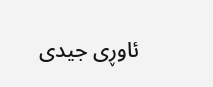ئاوڕی‌ جیدی‌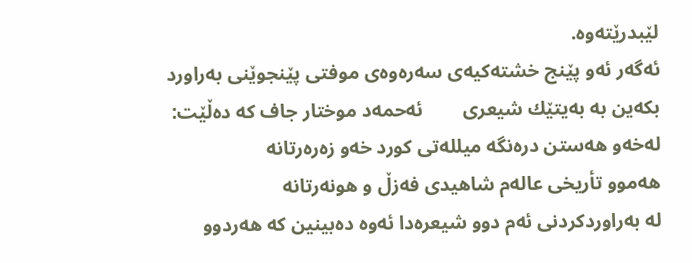لێبدرێته‌وه‌.
ئه‌گه‌ر ئه‌و پێنج خشته‌كیه‌ی‌ سه‌ره‌وه‌ی‌ موفتی‌ پێنجوێنی‌ به‌راورد بكه‌ین به‌ به‌یتێك شیعری‌        ئه‌حمه‌د موختار جاف كه‌ ده‌ڵێت:
له‌خه‌و هه‌ستن دره‌نگه‌ میلله‌تی‌ كورد خه‌و زه‌ره‌رتانه‌
هه‌موو تأریخی‌ عاله‌م شاهیدی‌ فه‌زڵ‌ و هونه‌رتانه‌
له‌ به‌راوردكردنی‌ ئه‌م دوو شیعره‌دا ئه‌وه‌ ده‌بینین كه‌ هه‌ردوو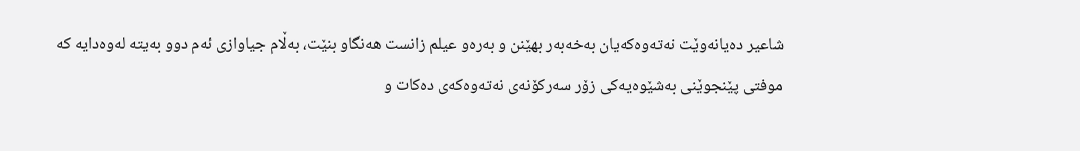شاعیر ده‌یانه‌وێت نه‌ته‌وه‌كه‌یان به‌خه‌به‌ر بهێنن و به‌ره‌و عیلم زانست هه‌نگاو بنێت، به‌ڵام جیاوازی‌ ئه‌م دوو به‌یته‌ له‌وه‌دایه‌ كه‌ موفتی‌ پێنجوێنی‌ به‌شێوه‌یه‌كی‌ زۆر سه‌ركۆنه‌ی‌ نه‌ته‌وه‌كه‌ی‌ ده‌كات و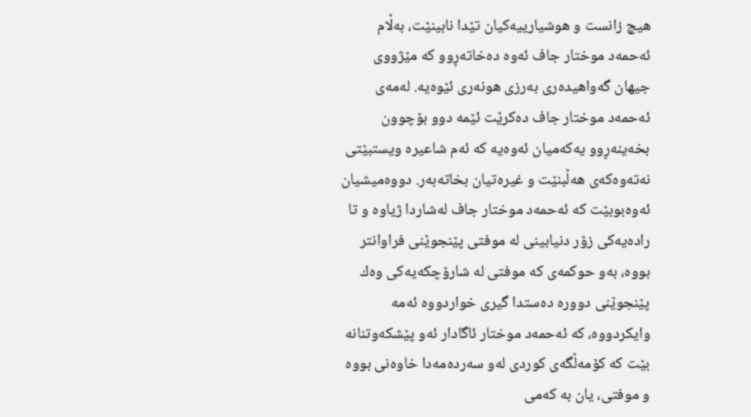هیچ زانست و هوشیارییه‌كیان تێدا نابینێت، به‌ڵام ئه‌حمه‌د موختار جاف ئه‌وه‌ ده‌خاته‌ڕوو كه‌ مێژووی‌ جیهان گه‌واهیده‌ری‌ به‌رزی‌ هونه‌ری‌ ئێوه‌یه‌. له‌مه‌ی‌ ئه‌حمه‌د موختار جاف ده‌كرێت ئێمه‌ دوو بۆچوون بخه‌ینه‌ڕوو یه‌كه‌میان ئه‌وه‌یه‌ كه‌ ئه‌م شاعیره‌ ویستبێتی‌ نه‌ته‌وه‌كه‌ی‌ هه‌ڵبنێت و غیره‌تیان بخاته‌به‌ر. دووه‌میشیان ئه‌وه‌بوبێت كه‌ ئه‌حمه‌د موختار جاف له‌شاردا ژیاوه‌ و تا راده‌یه‌كی‌ زۆر دنیابینی‌ له‌ موفتی‌ پێنجوێنی‌ فراوانتر بووه‌، به‌و حوكمه‌ی‌ كه‌ موفتی‌ له‌ شارۆچكه‌یه‌كی‌ وه‌ك پێنجوێنی‌ دووره‌ ده‌ستدا گیری‌ خواردووه‌ ئه‌مه‌ وایكردووه‌، كه‌ ئه‌حمه‌د موختار ئاگادار ئه‌و پێشكه‌وتنانه‌ بێت كه‌ كۆمه‌ڵگه‌ی‌ كوردی‌ له‌و سه‌رده‌مه‌دا خاوه‌نی‌ بووه‌ و موفتی‌، یان به‌ كه‌می‌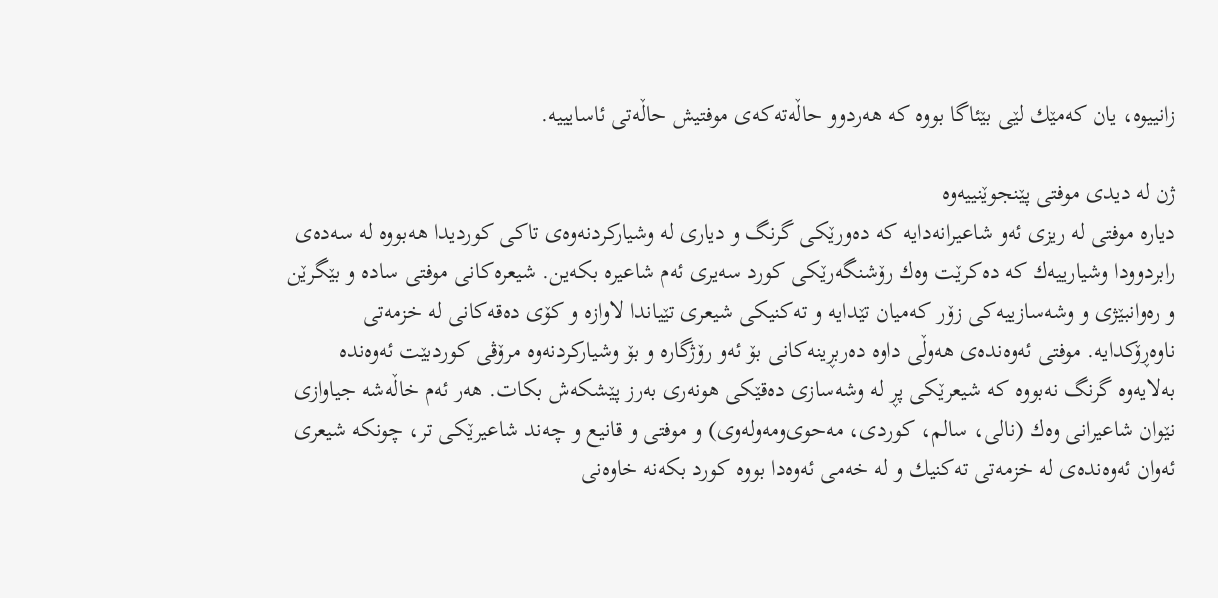زانییوه‌، یان كه‌مێك لێی‌ بێئاگا بووه‌ كه‌ هه‌ردوو حاڵه‌ته‌كه‌ی‌ موفتیش حاڵه‌تی‌ ئاسایییه‌.

ژن له‌ دیدی‌ موفتی‌ پێنجوێنییه‌وه‌
دیاره‌ موفتی‌ له‌ ریزی‌ ئه‌و شاعیرانه‌دایه‌ كه‌ ده‌ورێكی‌ گرنگ و دیاری‌ له‌ وشیاركردنه‌وه‌ی‌ تاكی‌ كوردیدا هه‌بووه‌ له‌ سه‌ده‌ی‌ رابردوودا وشیارییه‌ك كه‌ ده‌كرێت وه‌ك رۆشنگه‌رێكی‌ كورد سه‌یری‌ ئه‌م شاعیره‌ بكه‌ین. شیعره‌كانی‌ موفتی‌ ساده‌ و بێگرێن و ره‌وانبێژی‌ و وشه‌سازییه‌كی‌ زۆر كه‌میان تێدایه‌ و ته‌كنیكی‌ شیعری‌ تێیاندا لاوازه‌ و كۆی‌ ده‌قه‌كانی‌ له‌ خزمه‌تی‌ ناوه‌ڕۆكدایه‌. موفتی‌ ئه‌وه‌نده‌ی‌ هه‌وڵی‌ داوه‌ ده‌ربڕینه‌كانی‌ بۆ ئه‌و رۆژگاره‌ و بۆ وشیاركردنه‌وه‌ مرۆڤی‌ كوردبێت ئه‌وه‌نده‌ به‌لایه‌وه‌ گرنگ نه‌بووه‌ كه‌ شیعرێكی‌ پڕ له‌ وشه‌سازی‌ ده‌قێكی‌ هونه‌ری‌ به‌رز پێشكه‌ش بكات. هه‌ر ئه‌م خاڵه‌شه‌ جیاوازی‌ نێوان شاعیرانی‌ وه‌ك (نالی‌، سالم، كوردی‌، مه‌حوی‌‌ومه‌وله‌وی‌) و موفتی‌ و قانیع و چه‌ند شاعیرێكی‌ تر، چونكه‌ شیعری‌ ئه‌وان ئه‌وه‌نده‌ی‌ له‌ خزمه‌تی‌ ته‌كنیك و له‌ خه‌می‌ ئه‌وه‌دا بووه‌ كورد بكه‌نه‌ خاوه‌نی‌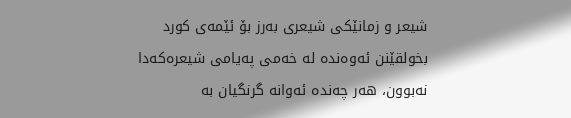شیعر و زمانێكی‌ شیعری‌ به‌رز بۆ ئێمه‌ی‌ كورد بخولقێنن ئه‌وه‌نده‌ له‌ خه‌می‌ په‌یامی‌ شیعره‌كه‌دا نه‌بوون، هه‌ر چه‌نده‌ ئه‌وانه‌ گرنگیان به‌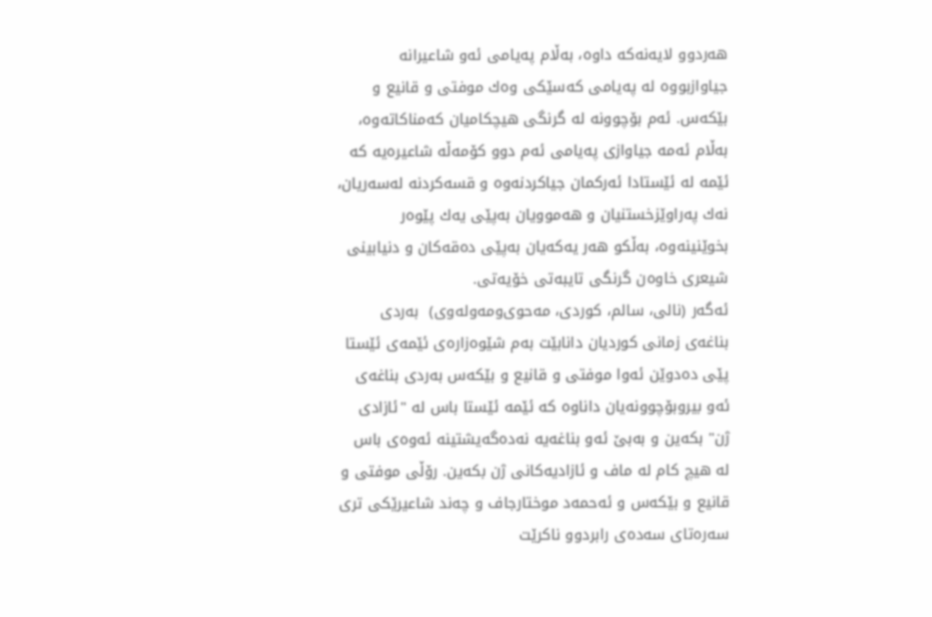هه‌ردوو لایه‌نه‌كه‌ داوه‌، به‌ڵام په‌یامی‌ ئه‌و شاعیرانه‌ جیاوازبووه‌ له‌ په‌یامی‌ كه‌سێكی‌ وه‌ك موفتی‌ و قانیع و بێكه‌س. ئه‌م بۆچوونه‌ له‌ گرنگی‌ هیچكامیان كه‌مناكاته‌وه‌، به‌ڵام ئه‌مه‌ جیاوازی‌ په‌یامی‌ ئه‌م دوو كۆمه‌ڵه‌ شاعیره‌یه‌ كه‌ ئێمه‌ له‌ ئێستادا ئه‌ركمان جیاكردنه‌وه‌ و قسه‌كردنه‌ له‌سه‌ریان، نه‌ك په‌راوێزخستنیان و هه‌موویان به‌پێی‌ یه‌ك پێوه‌ر بخوێنینه‌وه‌، به‌ڵكو هه‌ر یه‌كه‌یان به‌پێی‌ ده‌قه‌كان و دنیابینی‌ شیعری‌ خاوه‌ن گرنگی‌ تایبه‌تی‌ خۆیه‌تی‌.
ئه‌گه‌ر (نالی‌، سالم، كوردی‌، مه‌حوی‌‌ومه‌وله‌وی‌)  به‌ردی‌ بناغه‌ی‌ زمانی‌ كوردیان دانابێت به‌م شێوه‌زاره‌ی‌ ئێمه‌ی‌ ئێستا پێی‌ ده‌دوێن ئه‌وا موفتی‌ و قانیع و بێكه‌س به‌ردی‌ بناغه‌ی‌ ئه‌و بیروبۆچوونه‌یان داناوه‌ كه‌ ئێمه‌ ئێستا باس له‌ "ئازادی‌ ژن" بكه‌ین و به‌بێ‌ ئه‌و بناغه‌یه‌ نه‌ده‌گه‌یشتینه‌ ئه‌وه‌ی‌ باس له‌ هیچ كام له‌ ماف و ئازادیه‌كانی‌ ژن بكه‌ین. رۆڵی‌ موفتی‌ و قانیع و بێكه‌س و ئه‌حمه‌د موختارجاف و چه‌ند شاعیرێكی‌ تری‌ سه‌ره‌تای‌ سه‌ده‌ی‌ رابردوو ناكرێت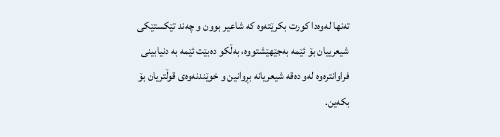ته‌نها له‌وه‌دا كورت بكرێته‌وه‌ كه‌ شاعیر بوون و چه‌ند تێكستێكی‌ شیعرییان بۆ ئێمه‌ به‌جێهێشتووه‌، به‌ڵكو ده‌بێت ئێمه‌ به‌ دنیابینی‌ فراوانتره‌وه‌ له‌و ده‌قه‌ شیعریانه‌ بڕوانین و خوێندنه‌وه‌ی‌ قوڵتریان بۆ بكه‌ین.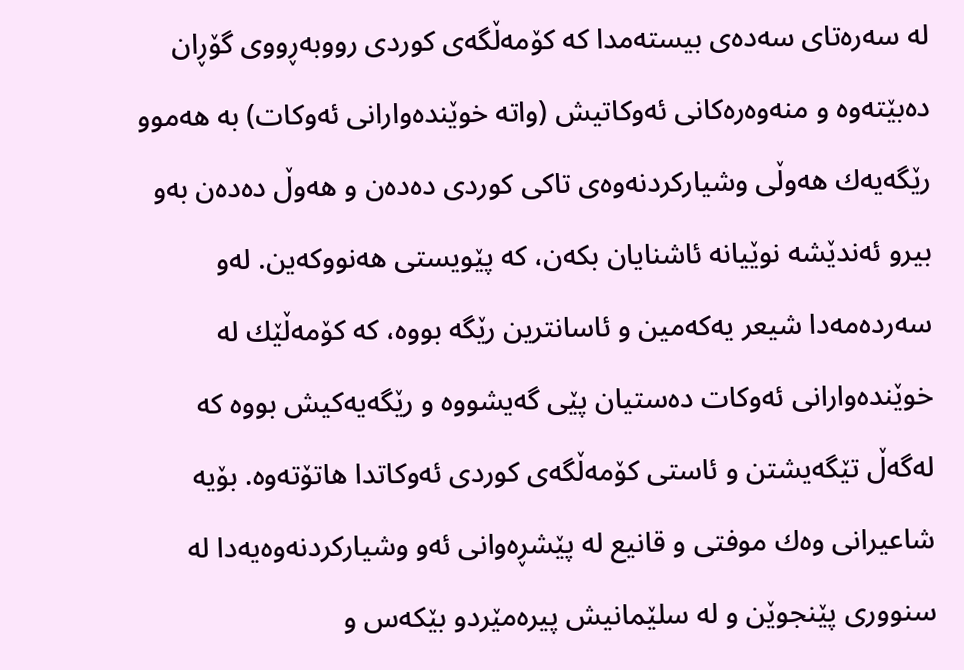له‌ سه‌ره‌تای‌ سه‌ده‌ی‌ بیسته‌مدا كه‌ كۆمه‌ڵگه‌ی‌ كوردی‌ رووبه‌ڕووی‌ گۆڕان ده‌بێته‌وه‌ و منه‌وه‌ره‌كانی‌ ئه‌وكاتیش (واته‌ خوێنده‌وارانی‌ ئه‌وكات) به‌ هه‌موو رێگه‌یه‌ك هه‌وڵی‌ وشیاركردنه‌وه‌ی‌ تاكی‌ كوردی‌ ده‌ده‌ن و هه‌وڵ ده‌ده‌ن به‌و بیرو ئه‌ندێشه‌ نوێیانه‌ ئاشنایان بكه‌ن، كه‌ پێویستی‌ هه‌نووكه‌ین. له‌و سه‌رده‌مه‌دا شیعر یه‌كه‌مین و ئاسانترین رێگه‌ بووه‌، كه‌ كۆمه‌ڵێك له‌ خوێنده‌وارانی‌ ئه‌وكات ده‌ستیان پێی‌ گه‌یشووه‌ و رێگه‌یه‌كیش بووه‌ كه‌ له‌گه‌ڵ‌ تێگه‌یشتن و ئاستی‌ كۆمه‌ڵگه‌ی‌ كوردی‌ ئه‌وكاتدا هاتۆته‌وه‌. بۆیه‌ شاعیرانی‌ وه‌ك موفتی‌ و قانیع له‌ پێشڕه‌وانی‌ ئه‌و وشیاركردنه‌وه‌یه‌دا له‌ سنووری‌ پێنجوێن و له‌ سلێمانیش پیره‌مێرد‌و بێكه‌س و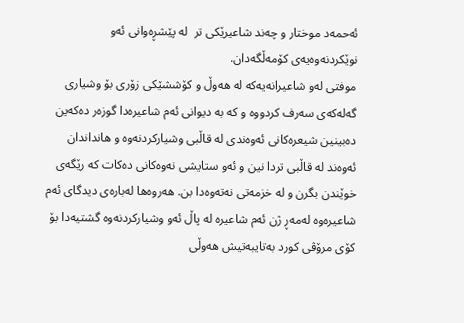ئه‌حمه‌د موختار و چه‌ند شاعیرێكی‌ تر  له‌ پێشڕه‌وانی‌ ئه‌و نوێكردنه‌وه‌یه‌ی‌ كۆمه‌ڵگه‌دان.
موفتی‌ له‌و شاعیرانه‌یه‌كه‌ له‌ هه‌وڵ و كۆششێكی‌ زۆری‌ بۆ وشیاری‌ گه‌له‌كه‌ی‌ سه‌رف كردووه‌ و كه‌ به‌ دیوانی‌ ئه‌م شاعیره‌دا گوزه‌ر ده‌كه‌ین ده‌بینین شیعره‌كانی‌ ئه‌وه‌ندی‌ له‌ قاڵبی‌ وشیاركردنه‌وه‌ و هانداندان ئه‌وه‌ند له‌ قاڵبی‌ تردا نین و ئه‌و ستایشی‌ نه‌وه‌كانی‌ ده‌كات كه‌ رێگه‌ی‌ خوێندن بگرن و له‌ خزمه‌تی‌ نه‌ته‌وه‌دا بن. هه‌روه‌ها له‌باره‌ی‌ دیدگای‌ ئه‌م شاعیره‌وه‌ له‌مه‌ڕ ژن ئه‌م شاعیره‌ له‌ پاڵ‌ ئه‌و وشیاركردنه‌وه‌ گشتیه‌دا بۆ كۆی‌ مرۆڤی‌ كورد به‌تایبه‌تیش هه‌وڵی‌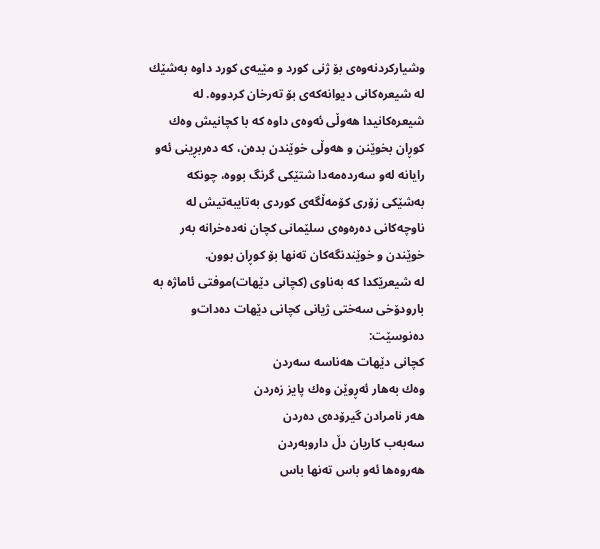وشیاركردنه‌وه‌ی‌ بۆ ژنی‌ كورد و مێیه‌ی‌ كورد داوه‌ به‌شێك له‌ شیعره‌كانی‌ دیوانه‌كه‌ی‌ بۆ ته‌رخان كردووه‌. له‌ شیعره‌كانیدا هه‌وڵی‌ ئه‌وه‌ی‌ داوه‌ كه‌ با كچانیش وه‌ك كوڕان بخوێنن و هه‌وڵی‌ خوێندن بده‌ن، كه‌ ده‌ربڕینی‌ ئه‌و رایانه‌ له‌و سه‌رده‌مه‌دا شتێكی‌ گرنگ بووه‌، چونكه‌ به‌شێكی‌ زۆری‌ كۆمه‌ڵگه‌ی‌ كوردی‌ به‌تایبه‌تیش له‌ ناوچه‌كانی‌ ده‌ره‌وه‌ی‌ سلێمانی‌ كچان نه‌ده‌خرانه‌ به‌ر خوێندن و خوێندنگه‌كان ته‌نها بۆ كوڕان بوون.
له‌ شیعرێكدا كه‌ به‌ناوی‌ (كچانی‌ دێهات)موفتی‌ ئاماژه‌ به‌ بارودۆخی‌ سه‌ختی‌ ژیانی‌ كچانی‌ دێهات ده‌دات‌و ده‌نوسێت:
كچانی‌ دێهات هه‌ناسه‌ سه‌ردن
وه‌ك به‌هار ئه‌ڕوێن وه‌ك پایز زه‌ردن
هه‌ر نامرادن گیرۆده‌ی‌ ده‌ردن
سه‌به‌ب كاریان دڵ‌ دار‌وبه‌ردن
هه‌روه‌ها ئه‌و باس ته‌نها باس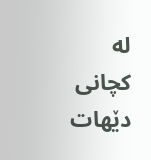له‌ كچانی‌ دێهات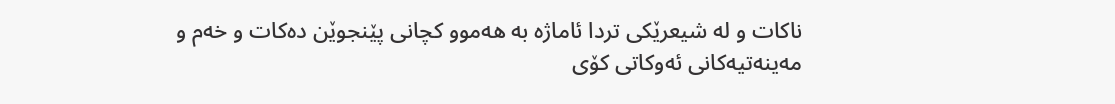ناكات و له‌ شیعرێكی‌ تردا ئاماژه‌ به‌ هه‌موو كچانی‌ پێنجوێن ده‌كات و خه‌م و مه‌ینه‌تیه‌كانی‌ ئه‌وكاتی‌ كۆی‌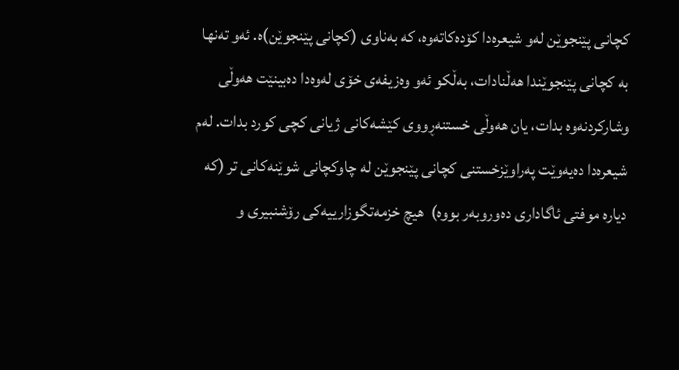كچانی‌ پێنجوێن له‌و شیعره‌دا كۆده‌كاته‌وه‌، كه‌ به‌ناوی‌ (كچانی‌ پێنجوێن)ه‌. ئه‌و ته‌نها به‌ كچانی‌ پێنجوێندا هه‌ڵنادات، به‌ڵكو ئه‌و وه‌زیفه‌ی‌ خۆی‌ له‌وه‌دا ده‌بینێت هه‌وڵی‌ وشاركردنه‌وه‌ بدات، یان هه‌وڵی‌ خستنه‌ڕووی‌ كێشه‌كانی‌ ژیانی‌ كچی‌ كورد بدات. له‌م شیعره‌دا ده‌یه‌وێت په‌راوێزخستنی‌ كچانی‌ پێنجوێن له‌ چاوكچانی‌ شوێنه‌كانی‌ تر (كه‌ دیاره‌ موفتی‌ ئاگاداری‌ ده‌وروبه‌ر بووه‌)  هیچ خزمه‌تگوزارییه‌كی‌ رۆشنبیری‌ و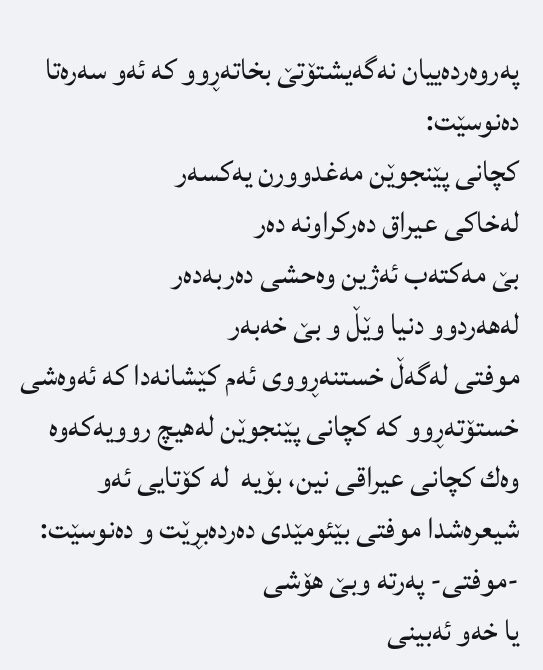په‌روه‌رده‌ییان نه‌گه‌یشتۆتێ‌ بخاته‌ڕوو كه‌ ئه‌و سه‌ره‌تا ده‌نوسێت:
كچانی‌ پێنجوێن مه‌غدوورن یه‌كسه‌ر
له‌خاكی‌ عیراق ده‌ركراونه‌ ده‌ر
بێ‌ مه‌كته‌ب ئه‌ژین وه‌حشی‌ ده‌ربه‌ده‌ر
له‌هه‌ردوو دنیا وێڵ‌ و بێ خه‌به‌ر
موفتی‌ له‌گه‌ڵ‌ خستنه‌ڕووی‌ ئه‌م كێشانه‌دا كه‌ ئه‌وه‌شی‌ خستۆته‌ڕوو كه‌ كچانی‌ پێنجوێن له‌هیچ روویه‌كه‌وه‌ وه‌ك كچانی‌ عیراقی‌ نین، بۆیه‌  له‌ كۆتایی‌ ئه‌و شیعره‌شدا موفتی‌ بێئومێدی‌ ده‌رده‌بڕێت و ده‌نوسێت:
-موفتی‌- په‌رته‌ وبێ هۆشی‌
یا خه‌و ئه‌بینی‌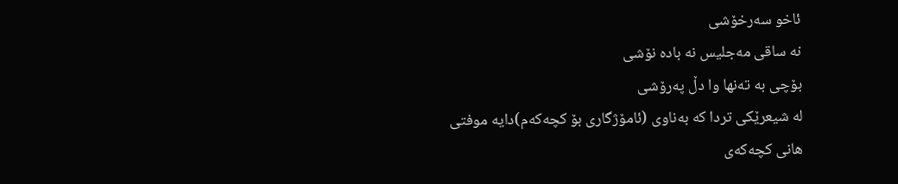ئاخو سه‌رخۆشی‌
نه‌ ساقی‌ مه‌جلیس نه‌ باده‌ نۆشی‌
بۆچی‌ به‌ ته‌نها وا دڵ‌ په‌رۆشی‌
له‌ شیعرێكی‌ تردا كه‌ به‌ناوی‌ (ئامۆژگاری‌ بۆ كچه‌كه‌م)دایه‌ موفتی‌ هانی‌ كچه‌كه‌ی‌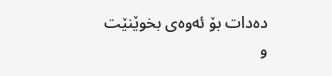ده‌دات بۆ ئه‌وه‌ی‌ بخوێنێت و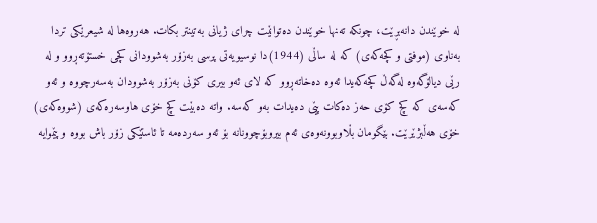له‌ خوێندن دانه‌بڕێت، چونكه‌ ته‌نها خوێندن ده‌توانێت چرای‌ ژیانی‌ به‌تینتر بكات. هه‌روه‌ها له‌ شیعرێكی‌ تردا به‌ناوی‌ (موفتی‌ و كچه‌كه‌ی‌) كه‌ له‌ ساڵی‌ (1944)دا نوسیویه‌تی‌ پرسی‌ به‌زۆر به‌شوودانی‌ كچی‌ خستۆته‌ڕوو و له‌ رێی‌ دیالۆگه‌وه‌ له‌گه‌ڵ‌ كچه‌كه‌یدا ئه‌وه‌ ده‌خاته‌ڕوو كه‌ لای‌ ئه‌و بیری‌ كۆنی‌ به‌زۆر به‌شوودان به‌سه‌رچووه‌ و ئه‌و كه‌سه‌ی‌ كه‌ كچ كۆی‌ حه‌ز ده‌كات پێی‌ ده‌یدات به‌و كه‌سه‌. واته‌ ده‌بێت كچ خۆی‌ هاوسه‌ره‌كه‌ی‌ (شووه‌كه‌ی‌) خۆی‌ هه‌ڵبژێرێت. بێگومان بڵاوبوونه‌وه‌ی‌ ئه‌م بیروبۆچوونانه‌ بۆ ئه‌و سه‌رده‌مه‌ تا ئاستێكی‌ زۆر باش بووه‌ و پێموایه‌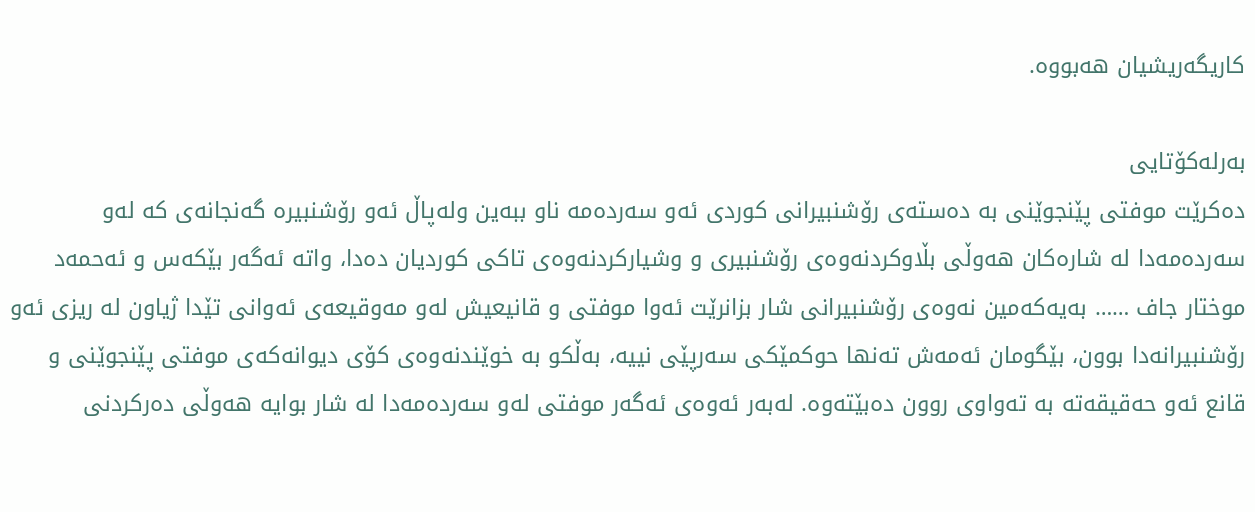كاریگه‌ریشیان هه‌بووه‌.

به‌رله‌كۆتایی‌
ده‌كرێت موفتی‌ پێنجوێنی‌ به‌ ده‌سته‌ی‌ رۆشنبیرانی‌ كوردی‌ ئه‌و سه‌رده‌مه‌ ناو ببه‌ین وله‌پاڵ‌ ئه‌و رۆشنبیره‌ گه‌نجانه‌ی‌ كه‌ له‌و سه‌رده‌مه‌دا له‌ شاره‌كان هه‌وڵی‌ بڵاوكردنه‌وه‌ی‌ رۆشنبیری‌ و وشیاركردنه‌وه‌ی‌ تاكی‌ كوردیان ده‌دا، واته‌ ئه‌گه‌ر بێكه‌س و ئه‌حمه‌د موختار جاف …… به‌یه‌كه‌مین نه‌وه‌ی‌ رۆشنبیرانی‌ شار بزانرێت ئه‌وا موفتی‌ و قانیعیش له‌و مه‌وقیعه‌ی‌ ئه‌وانی‌ تێدا ژیاون له‌ ریزی‌ ئه‌و رۆشنبیرانه‌دا بوون، بێگومان ئه‌مه‌ش ته‌نها حوكمێكی‌ سه‌رپێی‌ نییه‌، به‌ڵكو به‌ خوێندنه‌وه‌ی‌ كۆی‌ دیوانه‌كه‌ی‌ موفتی‌ پێنجوێنی‌ و قانع ئه‌و حه‌قیقه‌ته‌ به‌ ته‌واوی‌ روون ده‌بێته‌وه‌. له‌به‌ر ئه‌وه‌ی‌ ئه‌گه‌ر موفتی‌ له‌و سه‌رده‌مه‌دا له‌ شار بوایه‌ هه‌وڵی‌ ده‌ركردنی‌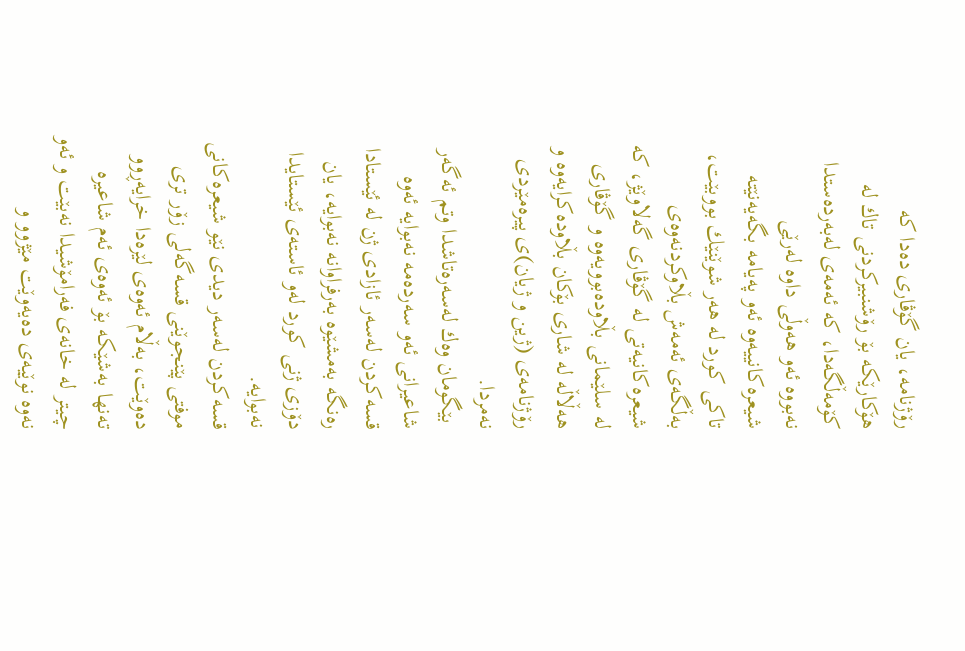رۆژنامه‌، یان گۆڤاری‌ ده‌دا كه‌ هۆكارێكه‌ بۆ رۆشنبیركردنی‌ تاك له‌ كۆمه‌ڵگه‌دا، كه‌ ئه‌مه‌ی‌ له‌به‌رده‌ستدا نه‌بووه‌ ئه‌و هه‌وڵی‌ داوه‌ له‌رێی‌ شیعره‌كانییه‌وه‌ ئه‌و په‌یامه‌ بگه‌یه‌نێته‌ تاكی‌ كورد له‌ هه‌ر شوێنێك بووبێت، به‌ڵگه‌ی‌ ئه‌مه‌ش بڵاوكردنه‌وه‌ی‌ شیعره‌كانیه‌تی‌ له‌ گۆڤاری‌ گه‌لاوێژ، كه‌ له‌ سلێمانی‌ بڵاوده‌بوویه‌وه‌ و گۆڤاری‌ هه‌ڵاڵه‌ له‌ شاری‌ بۆكان بڵاوده‌كرایه‌وه‌ و رۆژنامه‌ی‌ (ژین و ژیان)ی‌ پیره‌مێردی‌ نه‌مردا.
 بێگومان وه‌ك له‌سه‌ره‌تاشدا وتم ئه‌گه‌ر شاعیرانی‌ ئه‌و سه‌رده‌مه‌ نه‌بوایه‌ ئه‌وه‌ قسه‌كردن له‌سه‌ر ئازادی‌ ژن له‌ ئێستادا ره‌نگه‌ به‌مشێوه‌ به‌رفراوانه‌ نه‌بوایه‌، یان دۆزی‌ ژنی‌ كورد له‌و ئاسته‌ی‌ ئێستایدا نه‌بوایه‌.
قسه‌كردن له‌سه‌ر دیدی‌ نێو شیعره‌كانی‌ موفتی پێنجوێنی قسه‌گه‌لی‌ زۆر تری‌ ده‌وێت، به‌ڵام ئه‌وه‌ی‌ لێره‌دا خرایه‌ڕوو ته‌نها به‌شێكه‌ بۆ ئه‌وه‌ی‌ ئه‌م شاعیره‌ چیتر له‌ خانه‌ی‌ فه‌رامۆشیدا نه‌بێت و ئه‌و نه‌وه‌ نوێیه‌ی‌ ده‌یه‌وێت مێژوو و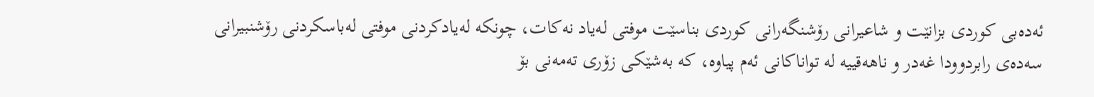ئه‌ده‌بی‌ كوردی‌ بزانێت و شاعیرانی‌ رۆشنگه‌رانی‌ كوردی‌ بناسێت موفتی‌ له‌یاد نه‌كات، چونكه‌ له‌یادكردنی‌ موفتی‌ له‌باسكردنی‌ رۆشنبیرانی‌ سه‌ده‌ی‌ رابردوودا غه‌در و ناهه‌قییه‌ له‌ تواناكانی‌ ئه‌م پیاوه‌، كه‌ به‌شێكی‌ زۆری‌ ته‌مه‌نی‌ بۆ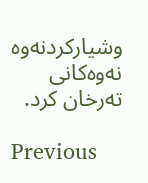وشیاركردنه‌وه‌ نه‌وه‌كانی‌ ته‌رخان كرد.

Previous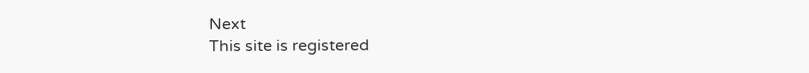Next
This site is registered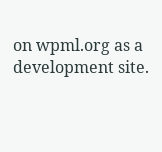on wpml.org as a development site.